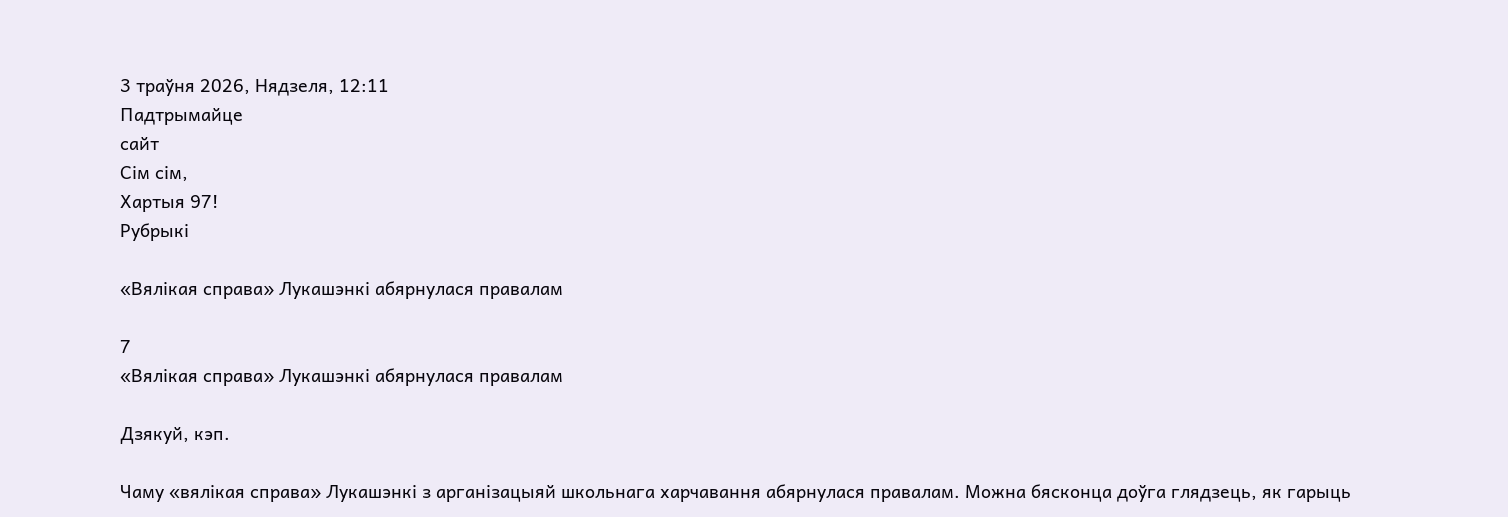3 траўня 2026, Нядзеля, 12:11
Падтрымайце
сайт
Сім сім,
Хартыя 97!
Рубрыкі

«Вялікая справа» Лукашэнкі абярнулася правалам

7
«Вялікая справа» Лукашэнкі абярнулася правалам

Дзякуй, кэп.

Чаму «вялікая справа» Лукашэнкі з арганізацыяй школьнага харчавання абярнулася правалам. Можна бясконца доўга глядзець, як гарыць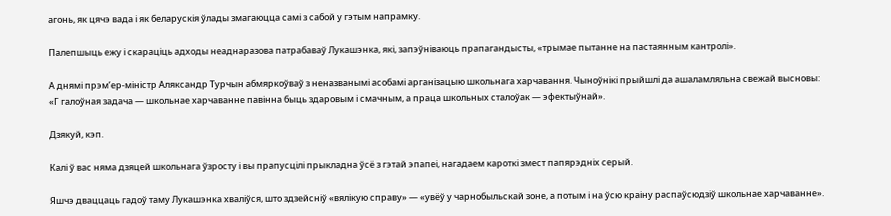агонь, як цячэ вада і як беларускія ўлады змагаюцца самі з сабой у гэтым напрамку.

Палепшыць ежу і скараціць адходы неаднаразова патрабаваў Лукашэнка, які, запэўніваюць прапагандысты, «трымае пытанне на пастаянным кантролі».

А днямі прэм’ер-міністр Аляксандр Турчын абмяркоўваў з неназванымі асобамі арганізацыю школьнага харчавання. Чыноўнікі прыйшлі да ашаламляльна свежай высновы: «Г галоўная задача — школьнае харчаванне павінна быць здаровым і смачным, а праца школьных сталоўак — эфектыўнай».

Дзякуй, кэп.

Калі ў вас няма дзяцей школьнага ўзросту і вы прапусцілі прыкладна ўсё з гэтай эпапеі, нагадаем кароткі змест папярэдніх серый.

Яшчэ дваццаць гадоў таму Лукашэнка хваліўся, што здзейсніў «вялікую справу» — «увёў у чарнобыльскай зоне, а потым і на ўсю краіну распаўсюдзіў школьнае харчаванне».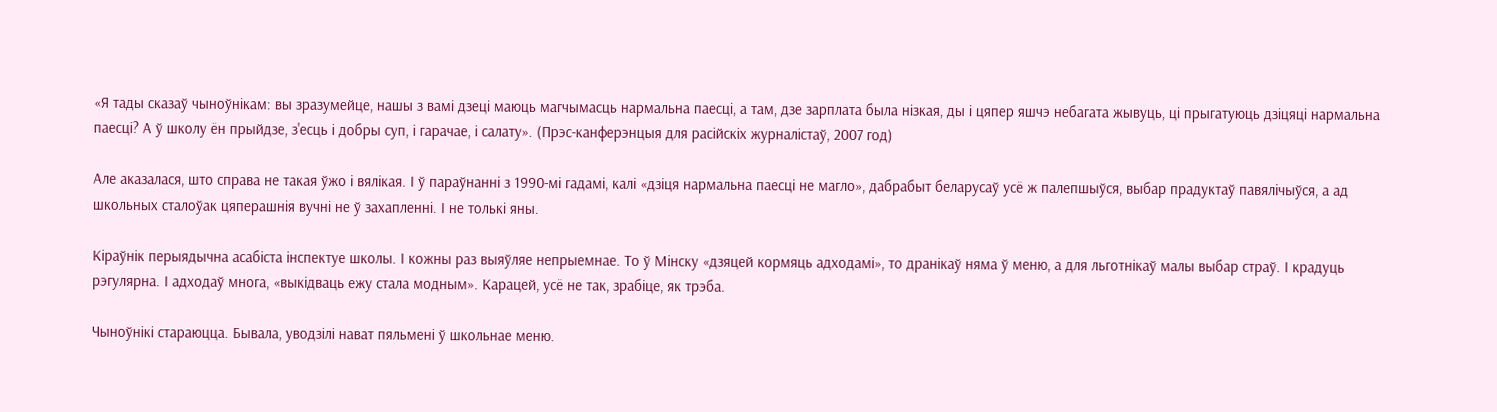«Я тады сказаў чыноўнікам: вы зразумейце, нашы з вамі дзеці маюць магчымасць нармальна паесці, а там, дзе зарплата была нізкая, ды і цяпер яшчэ небагата жывуць, ці прыгатуюць дзіцяці нармальна паесці? А ў школу ён прыйдзе, з'есць і добры суп, і гарачае, і салату». (Прэс-канферэнцыя для расійскіх журналістаў, 2007 год)

Але аказалася, што справа не такая ўжо і вялікая. І ў параўнанні з 1990-мі гадамі, калі «дзіця нармальна паесці не магло», дабрабыт беларусаў усё ж палепшыўся, выбар прадуктаў павялічыўся, а ад школьных сталоўак цяперашнія вучні не ў захапленні. І не толькі яны.

Кіраўнік перыядычна асабіста інспектуе школы. І кожны раз выяўляе непрыемнае. То ў Мінску «дзяцей кормяць адходамі», то дранікаў няма ў меню, а для льготнікаў малы выбар страў. І крадуць рэгулярна. І адходаў многа, «выкідваць ежу стала модным». Карацей, усё не так, зрабіце, як трэба.

Чыноўнікі стараюцца. Бывала, уводзілі нават пяльмені ў школьнае меню.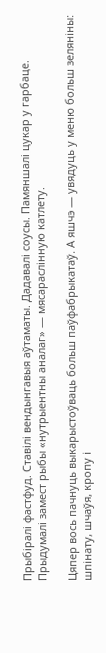Прыбіралі фастфуд. Ставілі вендынгавыя аўтаматы. Дадавалі соусы. Памяншалі цукар у гарбаце. Прыдумалі замест рыбы «нутрыентны аналаг» — мясараслінную катлету.

Цяпер вось пачнуць выкарыстоўваць больш паўфабрыкатаў. А яшчэ — увядуць у меню больш зеляніны: шпінату, шчаўя, кропу і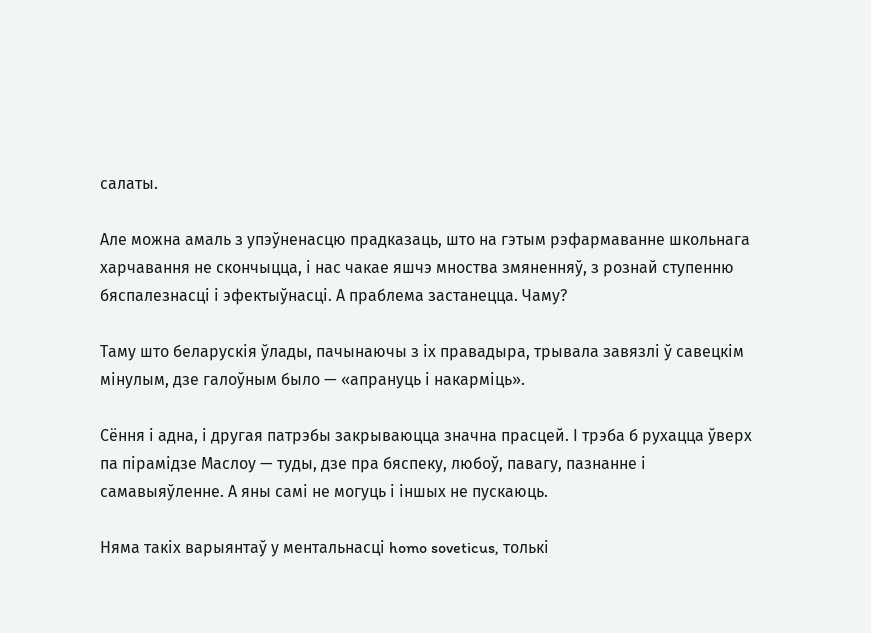салаты.

Але можна амаль з упэўненасцю прадказаць, што на гэтым рэфармаванне школьнага харчавання не скончыцца, і нас чакае яшчэ мноства змяненняў, з рознай ступенню бяспалезнасці і эфектыўнасці. А праблема застанецца. Чаму?

Таму што беларускія ўлады, пачынаючы з іх правадыра, трывала завязлі ў савецкім мінулым, дзе галоўным было — «апрануць і накарміць».

Сёння і адна, і другая патрэбы закрываюцца значна прасцей. І трэба б рухацца ўверх па пірамідзе Маслоу — туды, дзе пра бяспеку, любоў, павагу, пазнанне і самавыяўленне. А яны самі не могуць і іншых не пускаюць.

Няма такіх варыянтаў у ментальнасці homo soveticus, толькі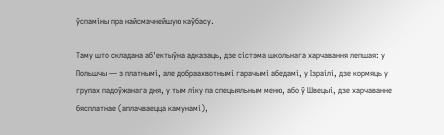ўспаміны пра найсмачнейшую каўбасу.

Таму што складана аб'ектыўна адказаць, дзе сістэма школьнага харчавання лепшая: у Польшчы — з платнымі, але добраахвотнымі гарачымі абедамі, у Ізраілі, дзе кормяць у групах падоўжанага дня, у тым ліку па спецыяльным меню, або ў Швецыі, дзе харчаванне бясплатнае (аплачваецца камунамі),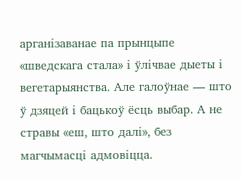арганізаванае па прынцыпе «шведскага стала» і ўлічвае дыеты і вегетарыянства. Але галоўнае — што ў дзяцей і бацькоў ёсць выбар. А не стравы «еш, што далі», без магчымасці адмовіцца.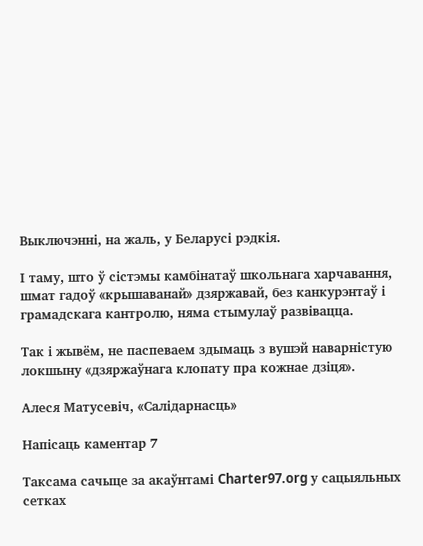Выключэнні, на жаль, у Беларусі рэдкія.

І таму, што ў сістэмы камбінатаў школьнага харчавання, шмат гадоў «крышаванай» дзяржавай, без канкурэнтаў і грамадскага кантролю, няма стымулаў развівацца.

Так і жывём, не паспеваем здымаць з вушэй наварністую локшыну «дзяржаўнага клопату пра кожнае дзіця».

Алеся Матусевіч, «Салідарнасць»

Напісаць каментар 7

Таксама сачыце за акаўнтамі Charter97.org у сацыяльных сетках